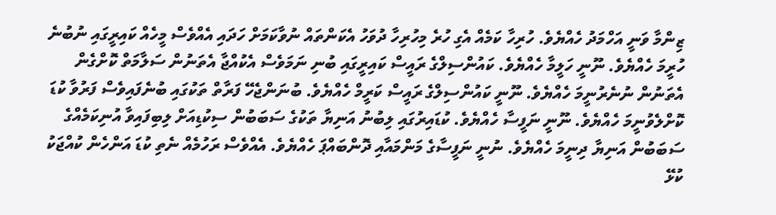ޒިންމާ ވަނީ އަހްމަދު ހެއްޔެވެ. ހުރިހާ ކަމެއް އެގި ހުރެ މިހުރިހާ ދުވަހު އެކަންތައް ނުވާކަމަށް ހަދައި އެއްވެސް މީހެއް ކައިރީގައި ނުބުނެ ހުރީމަ ހެއްޔެވެ. ނޫނީ ހަލީމާ ހެއްޔެވެ. ކައުންސިލްގެ ރައީސް ކައިރީގައި ބުނި ނަމަވެސް އެކުއްޖާ އެތަނުން ސަލާމަތް ކޮށްގެން އެތަނުން ނުނެރުނީމަ ހެއްޔެވެ. ނޫނީ ކައުންސިލްގެ ރައީސް ކަރީމް ހެއްޔެވެ. ބުނަންޖެހޭ ފަރާތް ތަކުގައި ބުނެފައިވެސް ފަރުވާ ކުޑަ ކޮށްލެވުނީމަ ހެއްޔެވެ. ނޫނީ ނަފީސާ ހެއްޔެވެ. ކުޑައިރުގައި ލިބުނު އަނިޔާ ތަކުގެ ސަބަބުން ސިކުޑިއަށް ލިބިފައިވާ އުނިކަމެއްގެ ސަބަބުން އަނިޔާ ދިނީމަ ހެއްޔެވެ. ނުނީ ނަފީސާގެ މަންމައާއި ދޮންބައްޕަ ހެއްޔެވެ. އެއްވެސް ރަހުމެއް ނެތި ކުޑަ އަންހެން ކުއްޖަކު ކުޅޭ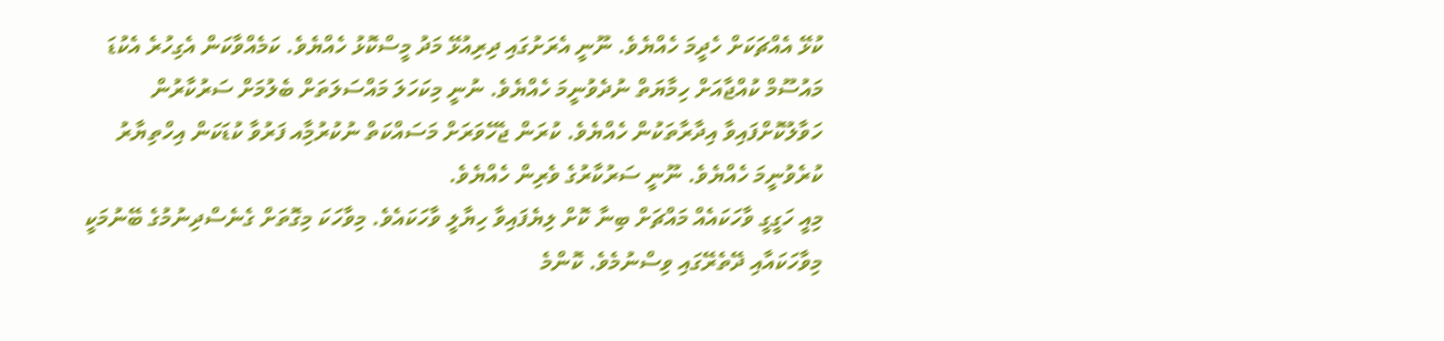ކުޅޭ އެއްޗަކަށް ހެދީމަ ހެއްޔެވެ. ނޫނީ އެރަށުގައި ދިރިއުޅޭ މަދު މީސްކޮޅު ހެއްޔެވެ. ކަމެއްވާކަން އެގިހުރެ އެކުޑަ މައުސޫމް ކުއްޖާއަށް ހިމާޔަތް ނުދެވުނީމަ ހެއްޔެވެ. ނުނީ މިކަހަލަ މައްސަލަތަށް ބެލުމަށް ސަރުކާރުން ހަވާލުކޮށްފައިވާ އިދާރާތަކުން ހެއްޔެވެ. ކުރަން ޖެހޭވަރަށް މަސައްކަތް ނުކުރުމާިއ ފަރުވާ ކުޑަކަން އިހްތިޔާރު ކުރެވުނީމަ ހެއްޔެވެ. ނޫނީ ސަރުކާރުގެ ވެރިން ހެއްޔެވެ.
މިއީ ހަގީގީ ވާހަކައެއް މައްޗަށް ބިނާ ކޮށް ލިޔެފައިވާ ހިޔާލީ ވާހަކައެވެ. މިވާހަކަ މިގޮތަށް ގެނެސްދިނުމުގެ ބޭނުމަކީ މިވާހަކައާއި ދޭތެރޭގައި ވިސްނުމެވެ. ކޮންމެ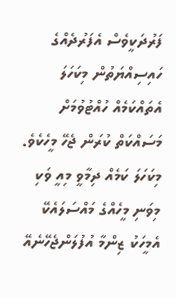ފަރުދަކީވެސް އެފަރުދެއްގެ ހައިސިއްޔަތުން މިކަހަލަ އެތައްކަމެއް ހުއްޓުވުމަށް މަސައްކަތް ކުރަން ޖެހޭ މީހެކެވެ. މިކަހަލަ ކަމެއް ދިމާވީ މިއީ ވަކި މިވަނި މީހެއްގެ މައްސަލައެކޭ އެމީހަކު ޒިންމާ އުފުލަންޖެހޭނެއޭ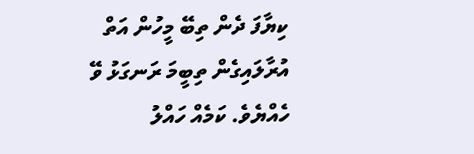ކިޔާފަ ދެން ތިބޭ މީހުން އަތް އުރާލައިގެން ތިބީމަ ރަނގަޅު ވޭ ހެއްޔެވެ. ކަމެއް ހައްލު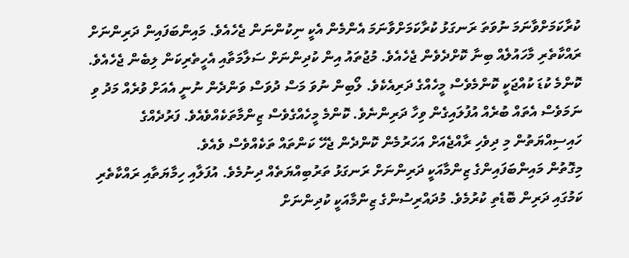ކުރާކަމަށްވާނަމަ ނުވަތަ ރަނގަޅު ކުރާކަމަށްވާނަމަ އެންމެން އެކީ ނިކުންނަން ޖެހެއެވެ. މައިންބަފައިން ދަރިންނަށް ރައްކާތެރި މާހައުލެއް ބިނާ ކޮށްދެވެން ޖެހެއެވެ. މުޖުތައު އިން ކުދިންނަށް ސަލާމަތާއި އެހީތެރިކަން ލިބެން ޖެހެއެވެ. ކޮންމެ ކުޑަ ކުއްޖަކީ ކޮންމެވެސް މީހެއްގެ ދަރިއެކެވެ. ލޯބިން ނުވަ މަސް ދުވަސް ވަންދެން ނުނީ އެއަށް ވުރެއް މަދު ވި ނަމަވެސް އެތައް ބުރެއް އުފުލައިގެން ވިހާ ދަރިންނެވެ. ކޮންމެ މީހެއްގެވެސް ޒިންމާތަކެއްވެއެވެ. ފަރުދެއްގެ ހައިސިއްޔަތުން މި ދިވެހި ރާއްޖެއަށް އަހަރުމެން ކޮންދެން ޖެހޭ ކަންތައް ތަކެއްވެސް ވެއެވެ.
މިގޮތުން މައިންބަފައިންގެ ޒިންމާއަކީ ދަރިންނަށް ރަނގަޅު ތަރުބިއްޔަތެއް ދިނުމެވެ. އުފަލާއި ހިމާޔަތާއި ރައްކާތެރި ކަމުގައި ދަރިން ބޮޑެތި ކުރުމެވެ. މުދައްރިސުންގެ ޒިންމާއަކީ ކުދިންނަށް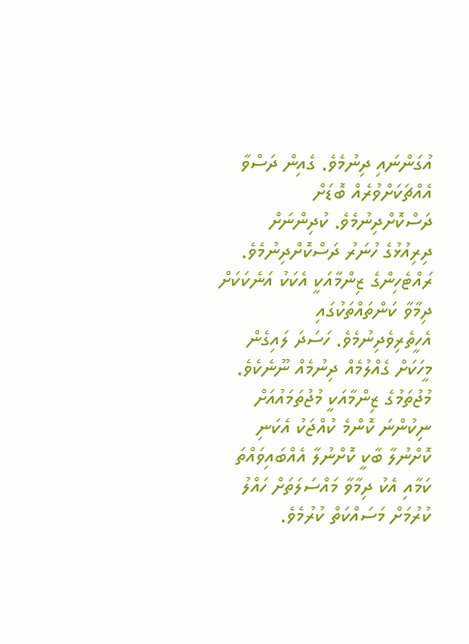އުގަންނައި ދިނުމެވެ. ގެއިން ދަސްވާ އެއްޗަކަށްވުރެއް ބޮޑަށް ދަސްކޮށްދިނުމެވެ. ކުދިންނަށް ދިރިއުޅުގެ ހުނަރު ދަސްކޮށްދިނުމެވެ. ރައްޓެހިންގެ ޒިންމާއަކީ އެކަކު އަނެކަކަށް ދިމާވާ ކަންތައްތަކުގައި އެހީތެރިވެދިނުމެވެ. ހަސަދަ ލައިގެން މީހަކަށް ގެއްލުމެއް ދިނުމެއް ނޫނެކެވެ. މުޖުތަމުގެ ޒިންމާއަކީ މުޖުތަމައުއަށް ނިކުންނަ ކޮންމެ ކުއްޖަކު އެކަނި ކޮށްނުލާ ބާކީ ކޮށްނުލާ އެއްބައިވައްތަ ކަމާއި އެކު ދިމާވާ މައްސަލަތަށް ހައްލު ކުރުމަށް މަސައްކަތް ކުރުމެވެ.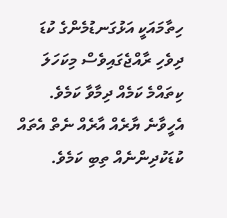ހިތާމައަކީ އަޅުގަނޑުމެންގެ ކުޑަ ދިވެހި ރާއްޖެގައިވެސް މިކަހަލަ ކިތައްމެ ކަމެއް ދިމާވާ ކަމެވެ. އެހީވާނެ ޔާރެއް އާރެއް ނެތް އެތައް ކުޑަކުދިންނެއް ތިބި ކަމެވެ.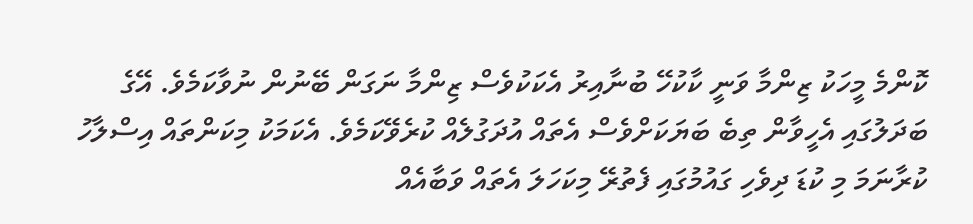ކޮންމެ މީހަކު ޒިންމާ ވަނީ ކާކުހޭ ބުނާއިރު އެކަކުވެސް ޒިންމާ ނަގަން ބޭނުން ނުވާކަމެވެ. އޭގެ ބަދަލުގައި އެހީވާން ތިބެ ބަޔަކަށްވެސް އެތައް އުދަގުލެއް ކުރެވޭކަމެވެ. އެކަމަކު މިކަންތައް އިސްލާހު ކުރާނަމަ މި ކުޑަ ދިވެހި ގައުމުގައި ފެތުރޭ މިކަހަލަ އެތައް ވަބާއެއް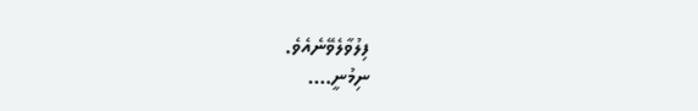ފިލުވާލެވޭނެއެވެ.
ނިމުނީ….